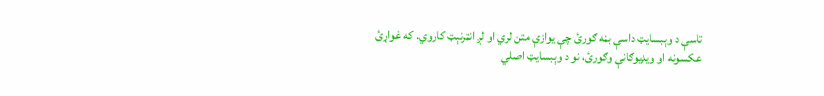تاسې د وېبسایټ داسې بڼه ګورئ چې یوازې متن لري او لږ انټرنېټ کاروي. که غواړئ عکسونه او ویډیوګانې وګورئ، نو د وېبسایټ اصلي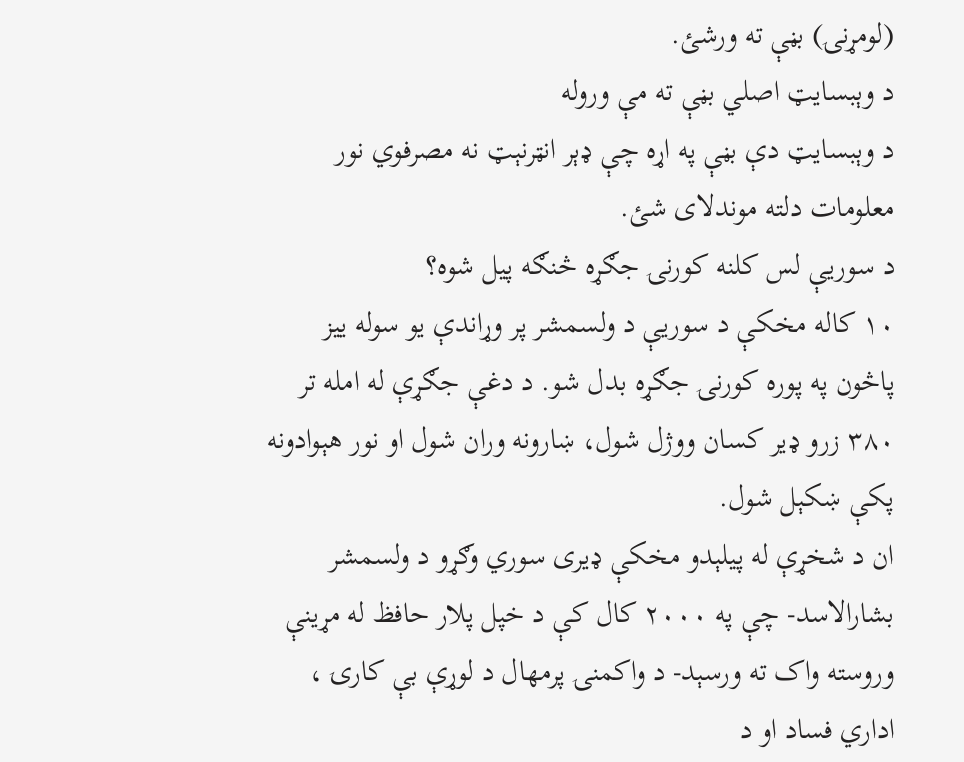(لومړنۍ) بڼې ته ورشئ.
د وېبسایټ اصلي بڼې ته مې وروله
د وېبسایټ دې بڼې په اړه چې ډېر انټرنېټ نه مصرفوي نور معلومات دلته موندلای شئ.
د سوریې لس کلنه کورنۍ جګړه څنګه پیل شوه؟
۱۰ کاله مخکې د سوریې د ولسمشر پر وړاندې یو سوله ییز پاڅون په پوره کورنۍ جګړه بدل شو. د دغې جګړې له امله تر ۳۸۰ زرو ډير کسان ووژل شول، ښارونه وران شول او نور هېوادونه پکې ښکېل شول.
ان د شخړې له پیلېدو مخکې ډیری سوري وګړو د ولسمشر بشارالاسد- چې په ۲۰۰۰ کال کې د خپل پلار حافظ له مړینې وروسته واک ته ورسېد- د واکمنۍ پرمهال د لوړې بې کارۍ ، اداري فساد او د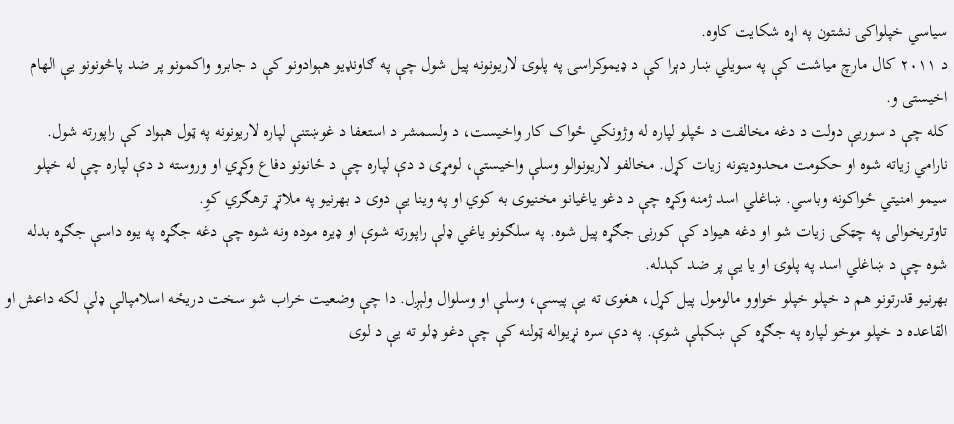سیاسي خپلواکۍ نشتون په اړه شکایت کاوه.
د ۲۰۱۱ کال مارچ میاشت کې په سویلي ښار دېرا کې د ډیموکراسۍ په پلوۍ لاریونونه پیل شول چې په ګاونډیو هېوادونو کې د جابرو واکمونو پر ضد پاڅونونو یې الهام اخیستی و.
کله چې د سوریې دولت د دغه مخالفت د ځپلو لپاره له وژونکي ځواک کار واخیست، د ولسمشر د استعفا د غوښتنې لپاره لاریونونه په ټول هېواد کې راپورته شول.
نارامي زیاته شوه او حکومت محدودیتونه زیات کړل. مخالفو لاریونوالو وسلې واخیستې، لومړی د دې لپاره چې د ځانونو دفاع وکړي او وروسته د دې لپاره چې له خپلو سیمو امنیتي ځواکونه وباسي. ښاغلي اسد ژمنه وکړه چې د دغو یاغیانو مخنیوی به کوي او په وینا یې دوی د بهرنیو په ملاتړ ترهګري کوِ.
تاوتریخوالی په چټکۍ زیات شو او دغه هيواد کې کورنۍ جګړه پیل شوه. په سلګونو یاغي ډلې راپورته شوې او ډیره موده ونه شوه چې دغه جګړه په یوه داسې جګړه بدله شوه چې د ښاغلي اسد په پلوۍ او یا یې پر ضد کېدله.
بهرنیو قدرتونو هم د خپلو خپلو خواوو مالومول پیل کړل، هغوی ته یې پیسې، وسلې او وسلوال ولېږل. دا چې وضعیت خراب شو سخت دریځه اسلامپالې ډلې لکه داعش او القاعده د خپلو موخو لپاره په جګړه کې ښکېلې شوې. په دې سره نړیواله ټولنه کې چې دغو ډلو ته یې د لوی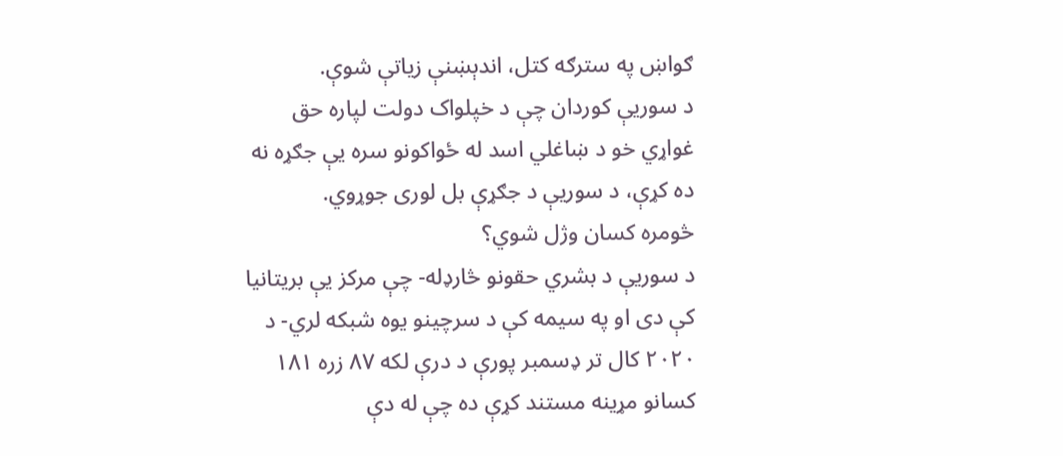ګواښ په سترګه کتل، اندېښنې زیاتې شوې.
د سوریې کوردان چې د خپلواک دولت لپاره حق غواړي خو د ښاغلي اسد له ځواکونو سره یې جګړه نه ده کړې، د سوریې د جګړې بل لوری جوړوي.
څومره کسان وژل شوي؟
د سوریې د بشري حقونو څارډله- چې مرکز یې بریتانیا کې دی او په سیمه کې د سرچینو یوه شبکه لري- د ۲۰۲۰ کال تر ډسمبر پورې د درې لکه ۸۷ زره ۱۸۱ کسانو مړینه مستند کړې ده چې له دې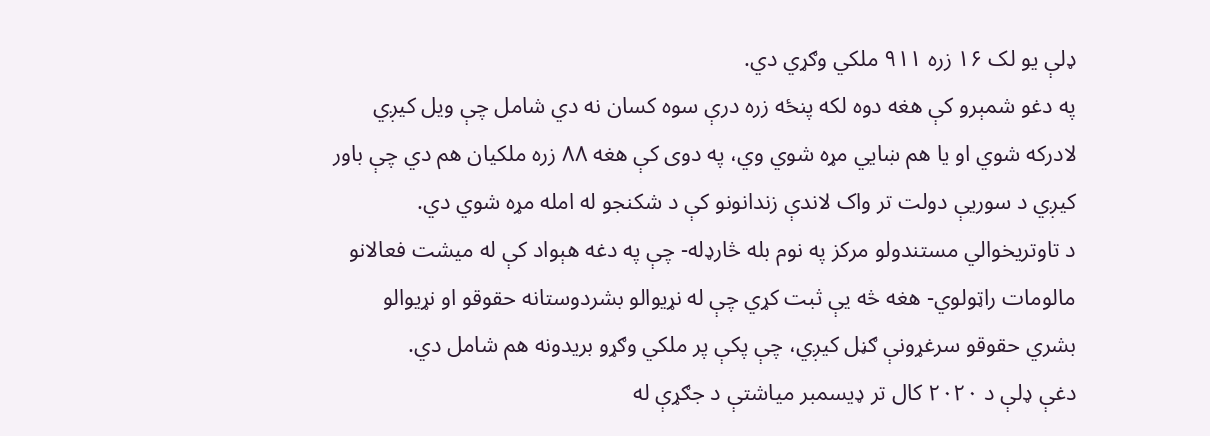ډلې یو لک ۱۶ زره ۹۱۱ ملکي وګړي دي.
په دغو شمېرو کې هغه دوه لکه پنځه زره درې سوه کسان نه دي شامل چې ویل کیږي لادرکه شوي او یا هم ښايي مړه شوي وي، په دوی کې هغه ۸۸ زره ملکیان هم دي چې باور کیږي د سوریې دولت تر واک لاندې زندانونو کې د شکنجو له امله مړه شوي دي.
د تاوتریخوالي مستندولو مرکز په نوم بله څارډله- چې په دغه هېواد کې له میشت فعالانو مالومات راټولوي- هغه څه یې ثبت کړي چې له نړیوالو بشردوستانه حقوقو او نړیوالو بشري حقوقو سرغړونې ګڼل کیږي، چې پکې پر ملکي وګړو بریدونه هم شامل دي.
دغې ډلې د ۲۰۲۰ کال تر ډیسمبر میاشتې د جګړې له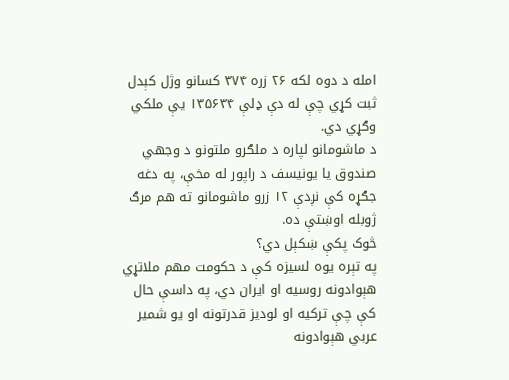امله د دوه لکه ۲۶ زره ۳۷۴ کسانو وژل کېدل ثبت کړي چې له دې ډلې ۱۳۵۶۳۴ یې ملکي وګړي دي.
د ماشومانو لپاره د ملګرو ملتونو د وجهي صندوق یا یونیسف د راپور له مخې، په دغه جګړه کې نږدې ۱۲ زرو ماشومانو ته هم مرګ ژوبله اوښتې ده.
څوک پکې ښکېل دي؟
په تېره یوه لسیزه کې د حکومت مهم ملاتړي هېوادونه روسیه او ایران دي، په داسې حال کې چې ترکیه او لودیز قدرتونه او یو شمیر عربي هېوادونه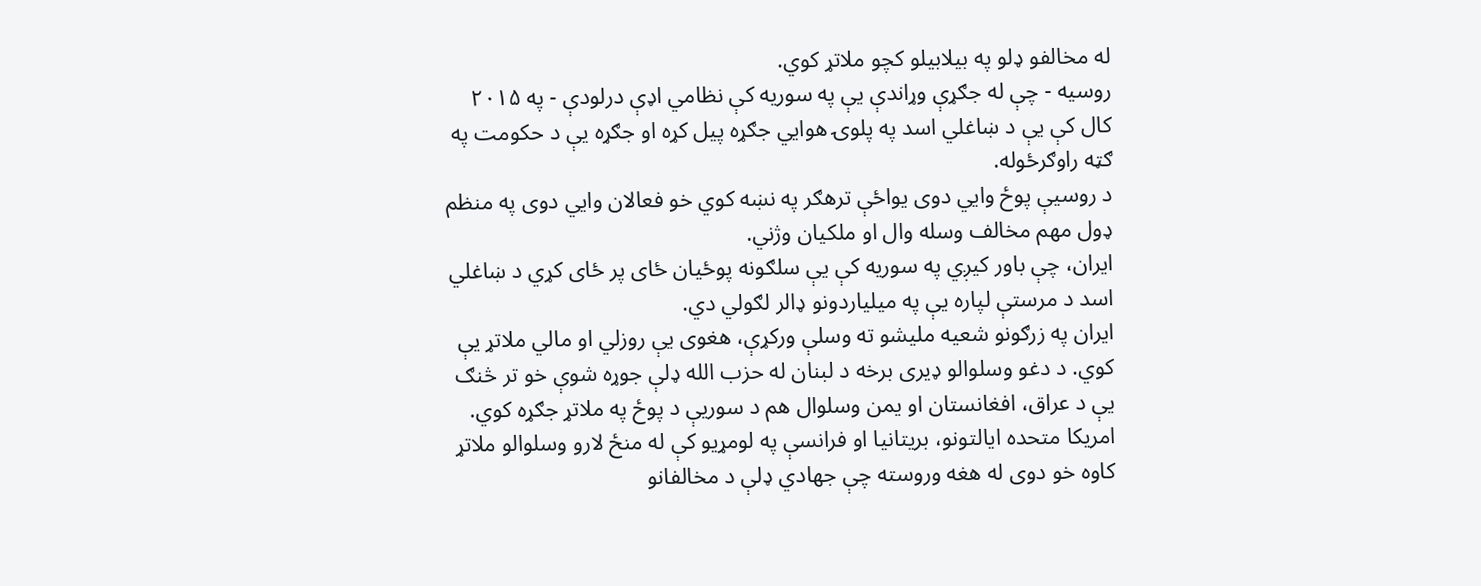له مخالفو ډلو په بیلابیلو کچو ملاتړ کوي.
روسیه - چې له جګړې وړاندې یې په سوریه کې نظامي اډې درلودې - په ۲۰۱۵ کال کې یې د ښاغلي اسد په پلوۍ هوايي جګړه پيل کړه او جګړه یې د حکومت په ګټه راوګرځوله.
د روسیې پوځ وايي دوی یواځې ترهګر په نښه کوي خو فعالان وايي دوی په منظم ډول مهم مخالف وسله وال او ملکیان وژني.
ایران، چې باور کیږي په سوریه کې یې سلګونه پوځیان ځای پر ځای کړي د ښاغلي اسد د مرستې لپاره یې په میلیاردونو ډالر لګولي دي.
ایران په زرګونو شعیه ملیشو ته وسلې ورکړې، هغوی یې روزلي او مالي ملاتړ یې کوي. د دغو وسلوالو ډيری برخه د لبنان له حزب الله ډلې جوړه شوې خو تر څنګ یې د عراق، افغانستان او یمن وسلوال هم د سوریې د پوځ په ملاتړ جګړه کوي.
امریکا متحده ایالتونو، بریتانیا او فرانسې په لومړیو کې له منځ لارو وسلوالو ملاتړ کاوه خو دوی له هغه وروسته چې جهادي ډلې د مخالفانو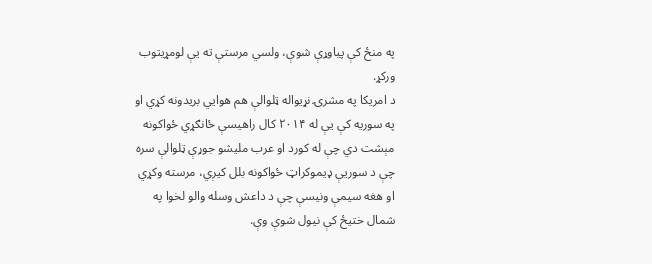په منځ کې پیاوړې شوې، ولسي مرستې ته یې لومړیتوب ورکړ.
د امریکا په مشرۍ نړیواله ټلوالې هم هوايي بریدونه کړي او په سوریه کې یې له ۲۰۱۴ کال راهیسې ځانګړي ځواکونه مېشت دي چې له کورد او عرب ملیشو جوړې ټلوالې سره چې د سوریې ډیموکراټ ځواکونه بلل کیږي، مرسته وکړي او هغه سیمې ونیسې چې د داعش وسله والو لخوا په شمال ختیځ کې نیول شوې وې.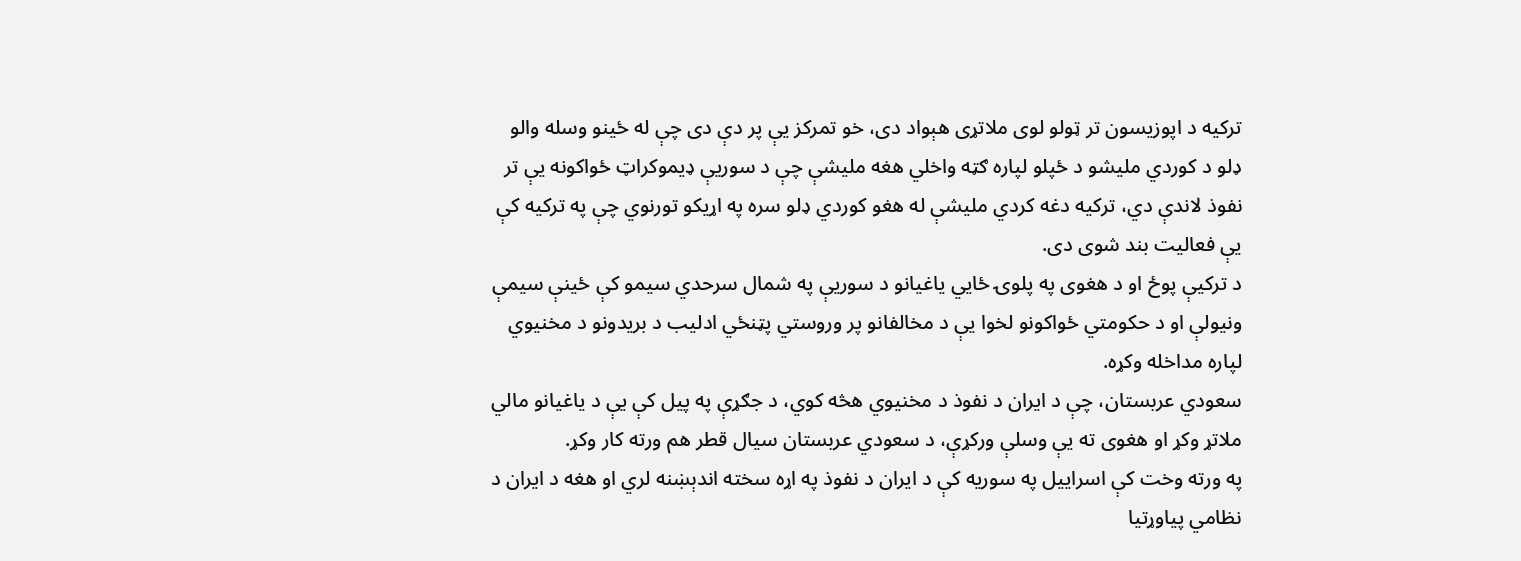ترکیه د اپوزیسون تر ټولو لوی ملاتړی هېواد دی، خو تمرکز یې پر دې دی چې له ځینو وسله والو ډلو د کوردي ملیشو د ځپلو لپاره ګټه واخلي هغه ملیشې چې د سوریې ډیموکراټ ځواکونه یې تر نفوذ لاندې دي، ترکیه دغه کردي ملیشې له هغو کوردي ډلو سره په اړیکو تورنوي چې په ترکیه کې یې فعالیت بند شوی دی.
د ترکیې پوځ او د هغوی په پلوۍ ځايي یاغیانو د سوریې په شمال سرحدي سیمو کې ځینې سیمې ونیولې او د حکومتي ځواکونو لخوا یې د مخالفانو پر وروستي پټنځي ادلیب د بریدونو د مخنیوي لپاره مداخله وکړه.
سعودي عربستان، چې د ایران د نفوذ د مخنیوي هڅه کوي، د جګړې په پیل کې یې د یاغیانو مالي ملاتړ وکړ او هغوی ته یې وسلې ورکړې، د سعودي عربستان سیال قطر هم ورته کار وکړ.
په ورته وخت کې اسراییل په سوریه کې د ایران د نفوذ په اړه سخته اندېښنه لري او هغه د ایران د نظامي پیاوړتیا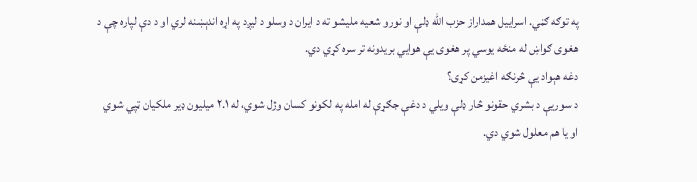په توګه ګڼي. اسراییل همداراز حزب الله ډلې او نورو شعیه ملیشو ته د ایران د وسلو د لیږد په اړه اندېښنه لري او د دې لپاره چې د هغوی ګواښ له منځه یوسي پر هغوی یې هوايي بریدونه تر سره کړي دي.
دغه هېواد یې څرنګه اغیزمن کړی؟
د سوریې د بشري حقونو څار ډلې ویلي د دغې جګړې له امله په لکونو کسان وژل شوي، له ۲.۱ میلیون ډیر ملکیان ټپي شوي او یا هم معلول شوي دي.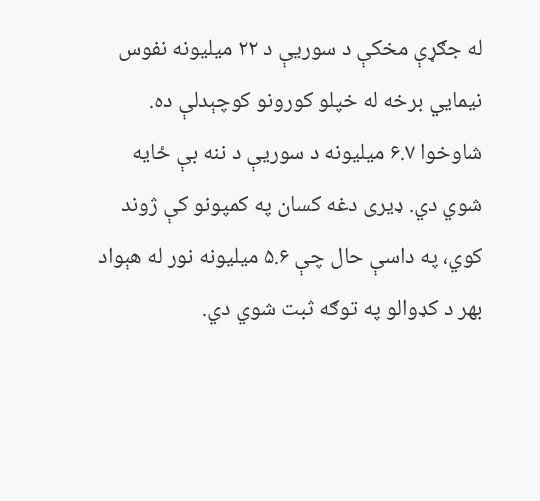له جګړې مخکې د سوریې د ۲۲ میلیونه نفوس نیمايي برخه له خپلو کورونو کوچېدلې ده. شاوخوا ۶.۷ میلیونه د سوریې د ننه بې ځایه شوي دي. ډيری دغه کسان په کمپونو کې ژوند کوي، په داسې حال چې ۵.۶ میلیونه نور له هېواد بهر د کډوالو په توګه ثبت شوي دي.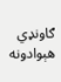ګاونډي هېوادونه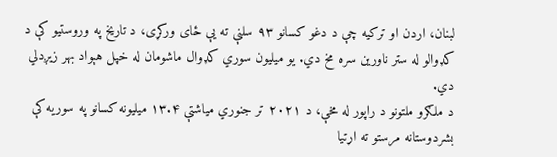لبنان، اردن او ترکیه چې د دغو کسانو ۹۳ سلنې ته یې ځای ورکړی، د تاریخ په وروستیو کې د کډوالو له ستر ناورین سره مخ دي. یو میلیون سوري کډوال ماشومان له خپل هېواد بهر زیږدلي دي.
د ملګرو ملتونو د راپور له مخې، د ۲۰۲۱ تر جنوري میاشتې ۱۳.۴ میلیونه کسانو په سوریه کې بشردوستانه مرستو ته اړتیا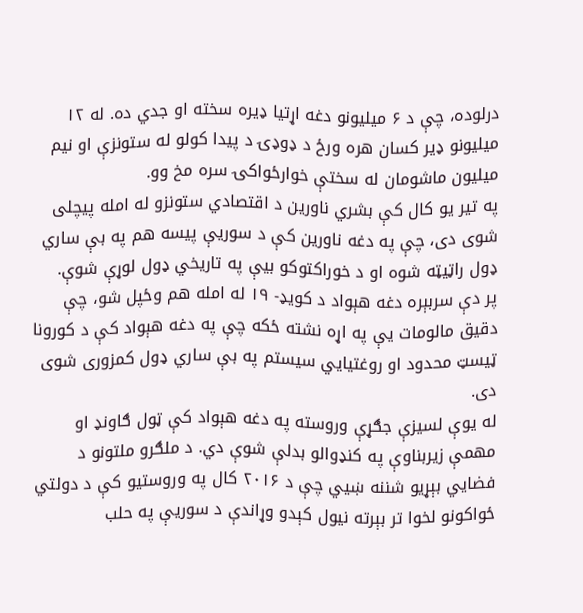درلوده، چې د ۶ میلیونو دغه اړتیا ډيره سخته او جدي ده. له ۱۲ میلیونو ډير کسان هره ورځ د ډوډۍ د پیدا کولو له ستونزې او نیم میلیون ماشومان له سختې خوارځواکۍ سره مخ وو.
په تیر یو کال کې بشري ناورین د اقتصادي ستونزو له امله پیچلی شوی دی، چې په دغه ناورین کې د سوریې پیسه هم په بې ساري ډول راټیټه شوه او د خوراکتوکو بیې په تاریخي ډول لوړې شوې.
پر دې سربېره دغه هېواد د کویډ- ۱۹ له امله هم وځپل شو، چې دقیق مالومات یې په اړه نشته ځکه چې په دغه هېواد کې د کورونا ټیسټ محدود او روغتیايي سیستم په بې ساري ډول کمزوری شوی دی.
له یوې لسیزې جګړې وروسته په دغه هېواد کې ټول ګاونډ او مهمې زیربناوې په کنډوالو بدلې شوې دي. د ملګرو ملتونو د فضايي بېړیو شننه ښيي چې د ۲۰۱۶ کال په وروستیو کې د دولتي ځواکونو لخوا تر بېرته نیول کېدو وړاندې د سوریې په حلب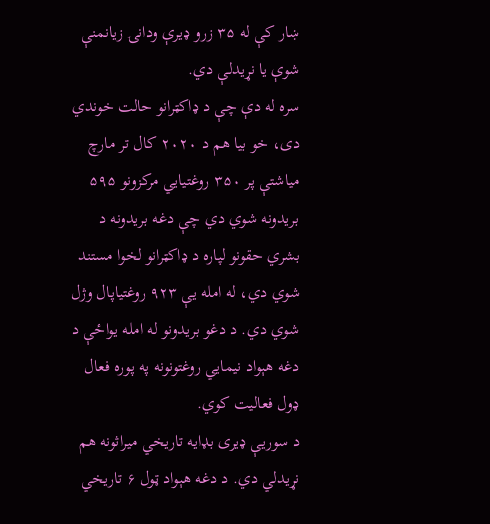ښار کې له ۳۵ زرو ډيرې ودانۍ زیانمنې شوې یا نړیدلې دي.
سره له دې چې د ډاکټرانو حالت خوندي دی، خو بیا هم د ۲۰۲۰ کال تر مارچ میاشتې پر ۳۵۰ روغتیايي مرکزونو ۵۹۵ بریدونه شوي دي چې دغه بریدونه د بشري حقونو لپاره د ډاکټرانو لخوا مستند شوي دي، له امله یې ۹۲۳ روغتیاپال وژل شوي دي. د دغو بریدونو له امله یواځې د دغه هېواد نیمايي روغتونونه په پوره فعال ډول فعالیت کوي.
د سوریې ډيری بډایه تاریخي میراثونه هم نړیدلي دي. د دغه هېواد ټول ۶ تاریخي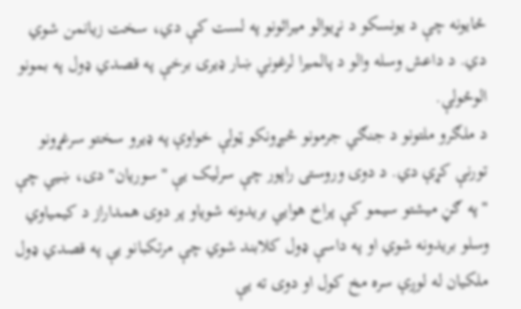ځایونه چې د یونسکو د نړیوالو میراثونو په لست کې دي، سخت زیانمن شوي دي. د داعش وسله والو د پالمیرا لرغوني ښار ډيری برخې په قصدي ډول په بمونو الوځولې.
د ملګرو ملتونو د جنګي جرمونو څېړونکو ټولې خواوې په ډيرو سختو سرغړونو تورنې کړې دي. د دوی وروستی راپور چې سرلیک یې "سوریان" دی، ښيي چې "په ګڼ میشتو سیمو کې پراخ هوايي بریدونه شوياو پر دوی همداراز د کیمیاوي وسلو بریدونه شوي او په داسې ډول کلابند شوي چې مرتکبانو یې په قصدي ډول ملکیان له لوږې سره مخ کول او دوی ته یې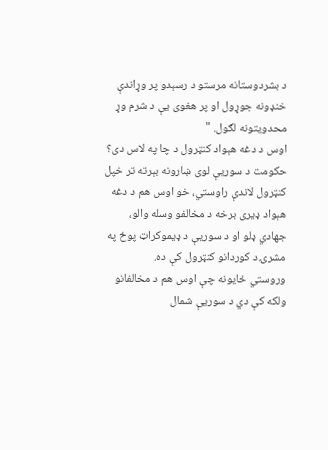د بشردوستانه مرستو د رسېدو پر وړاندې خنډونه جوړول او پر هغوی یې د شرم وړ محدویتونه لګول. "
اوس د دغه هېواد کنټرول د چا په لاس دی؟
حکومت د سوریې لوی ښارونه بېرته تر خپل کنټرول لاندې راوستي، خو اوس هم د دغه هېواد ډيری برخه د مخالفو وسله والو، جهادي ډلو او د سوریې د ډیموکراټ پوځ په مشرۍ د کوردانو کنټرول کې ده.
وروستي ځایونه چې اوس هم د مخالفانو ولکه کې دي د سوریې شمال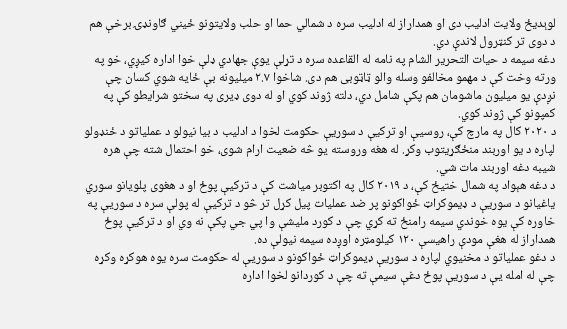لوېدیځ ولایت ادلیب دی او همداراز له ادلیب سره د شمالي حما او حلب ولایتونو ځیني ګاونډۍ برخې هم د دوی تر کنټرول لاندې دي.
دغه سیمه د حیات التحریر الشام په نامه له القاعده سره د تړلې یوې جهادي ډلې خوا اداره کیږي، خو په ورته وخت کې د مهمو مخالفو وسله والو ټاټوبی هم دی. شاخوا ۲.۷ میلیونه بې ځایه شوي کسان چې نږدې یو میلیون ماشومان هم پکې شامل دي، دلته ژوند کوي او له دوی ډيری په سختو شرایطو کې په کمپونو کې ژوند کوي.
د ۲۰۲۰ کال په مارچ کې، روسیې او ترکیې د سوریې حکومت لخوا د ادلیب د بیا نیولو د عملیاتو د ځنډولو لپاره د یو اوربند منځګړیتوب وکړ. له هغه وروسته یو څه ضعیت ارام شوی، خو احتمال شته چې هره شیبه دغه اوربند مات شي.
د دغه هېواد په شمال ختیځ کې، د ۲۰۱۹ کال په اکتوبر میاشت کې د ترکیې پوځ او د هغوی پلویانو سوري یاغیانو د سوریې د ډیموکراټ ځواکونو پر ضد عملیات پیل کړل تر څو د ترکیې له پولې سره د سوریې په خاوره کې یوه خوندي سیمه رامنځ ته کړي چې د کورد ملیشې وا پي جي پکې نه وي او د ترکیې پوځ همداراز له هغې مودې راهیسې ۱۲۰ کیلومټره اوږده سیمه نیولې ده.
د دغو عملیاتو د مخنیوي لپاره د سوریې ډیموکراټ ځواکونو د سوریې له حکومت سره یوه هوکړه وکړه چې له امله یې د سوریې پوځ دغې سیمې ته چې د کوردانو لخوا اداره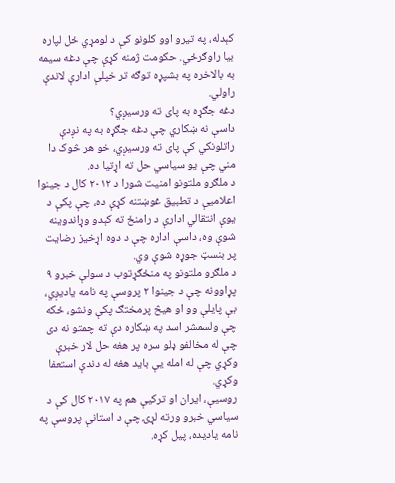کېدله، په تیرو اوو کلونو کې د لومړي ځل لپاره بیا راوګرځي. حکومت ژمنه کړې چې دغه سیمه به بالاخره په بشپړه توګه تر خپلې ادارې لاندې راولي.
دغه جګړه به پای ته ورسیږي؟
داسې نه ښکاري چې دغه جګړه به په نږدې راتلونکي کې پای ته ورسیږي، خو هر څوک دا مني چې یو سیاسي حل ته اړتیا ده.
د ملګرو ملتونو امنیت شورا د ۲۰۱۲ کال د جینوا اعلامیې د تطبیق غوښتنه کړې ده، چې پکې د یوې انتقالي ادارې د رامنځ ته کېدو وړاندوینه شوې وه، داسې اداره چې د دوه اړخیز رضایت پر بنسټ جوړه شوې وي.
د ملګرو ملتونو په منځګړتوب د سولې خبرو ۹ پړاوونه چې د جینوا ۲ پروسې په نامه یادیږي، بې پایلې وو او هیڅ پرمختګ پکې ونشو، ځکه چې ولسمشر اسد په ښکاره دې ته چمتو نه دی چې له مخالفو ډلو سره پر هغه حل لار خبرې وکړي چې له امله یې باید هغه له دندې استعفا وکړي.
روسیې، ایران او ترکیې هم په ۲۰۱۷ کال کې د سیاسي خبرو ورته لړۍ چې د استانې پروسې په نامه یادیده، پیل کړه.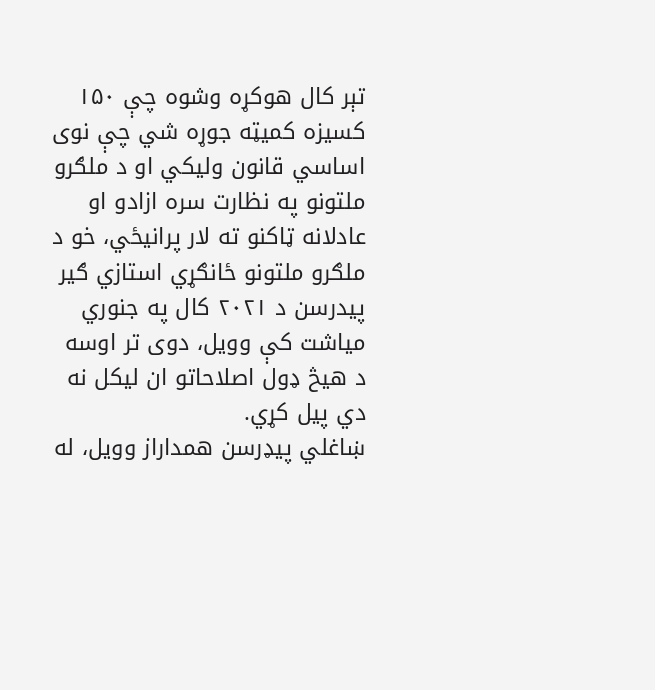تېر کال هوکړه وشوه چې ۱۵۰ کسیزه کمیټه جوړه شي چې نوی اساسي قانون ولیکي او د ملګرو ملتونو په نظارت سره ازادو او عادلانه ټاکنو ته لار پرانیځي، خو د ملګرو ملتونو ځانګړي استازي ګیر پیدرسن د ۲۰۲۱ کال په جنوري میاشت کې وویل، دوی تر اوسه د هیڅ ډول اصلاحاتو ان لیکل نه دي پیل کړي.
ښاغلي پیډرسن همداراز وویل، له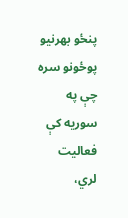پنځو بهرنیو پوځونو سره چې په سوریه کې فعالیت لري،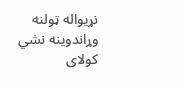نړیواله ټولنه وړاندوینه نشي کولای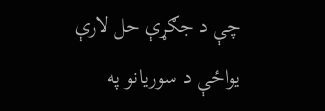چې د جګړې حل لارې یواځې د سوریانو په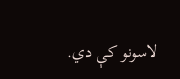لاسونو کې دي.